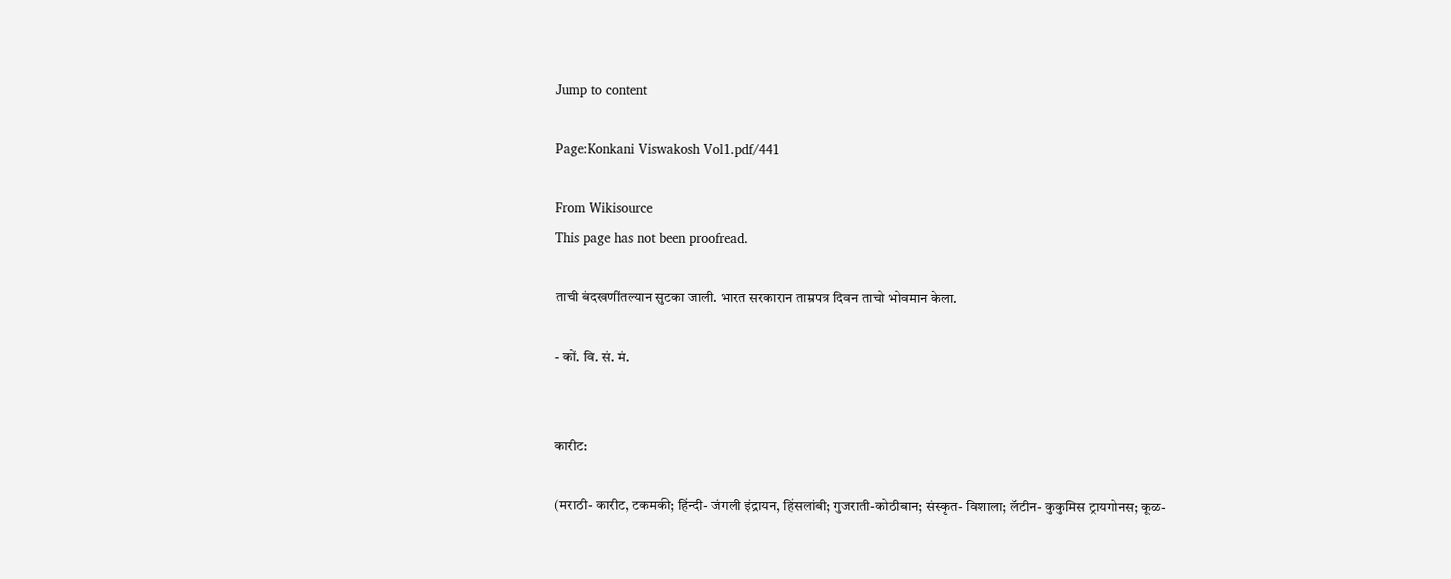Jump to content

Page:Konkani Viswakosh Vol1.pdf/441

From Wikisource
This page has not been proofread.

ताची बंदखणींतल्यान सुटका जाली. भारत सरकारान ताम्रपत्र दिवन ताचो भोवमान केला.

- कों. वि. सं. मं.


कारीट:

(मराठी- कारीट, टकमकी; हिंन्दी- जंगली इंद्रायन, हिंसलांबी; गुजराती-कोठीबान; संस्कृत- विशाला; लॅटीन- कुकुमिस ट्रायगोनस; कूळ-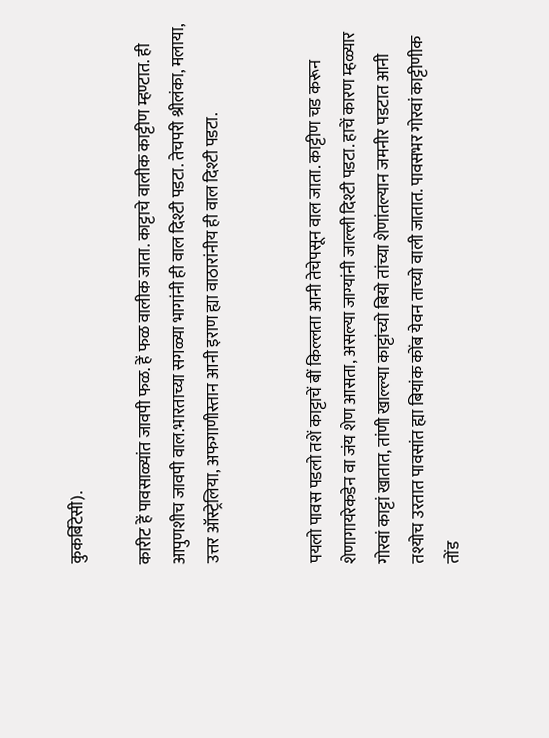कुकर्बिटेसी).

कारीट हें पावसाळ्यांत जावपी फळ. हें फळ वालीक जाता. काट्टाचे वालीक काट्टीण म्हण्टात. ही आपुणशीच जावपी वाल.भारताच्या सगळ्या भागांनी ही वाल दिश्टी पडटा. तेचपरी श्रीलंका, मलाया, उत्तर ऑस्ट्रेलिया, अफगाणीस्तान आनी इराण ह्या वाठारांनीय ही वाल दिश्टी पडटा.


पयलो पावस पडलो तशें काट्टाचें बीं किल्लता आनी तेचेपसून वाल जाता. काट्टीण चड करून शेणागायरेकडेन वा जंय शेण आसता, असल्या जाग्यांनी जाल्ली दिश्टी पडटा. हाचें कारण म्हळ्यार गोरवां काट्टां खातात, तांणी खाल्ल्या काट्टांच्यो बियो तांच्या शेणांतल्यान जमनीर पडटात आनी तश्योच उरतात पावसांत ह्या बियांक कोंब येवन ताच्यो वाली जातात. पावसभर गोरवां काट्टीणीक तोंड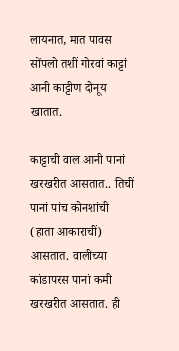लायनात, मात पावस सोंपलो तशीं गोरवां काट्टां आनी काट्टीण दोनूय खातात.

काट्टाची वाल आनी पानां खरखरीत आसतात.. तिचीं पानां पांच कोनशांची (हाता आकाराचीं) आसतात. वालीच्या कांडापरस पानां कमी खरखरीत आसतात. ही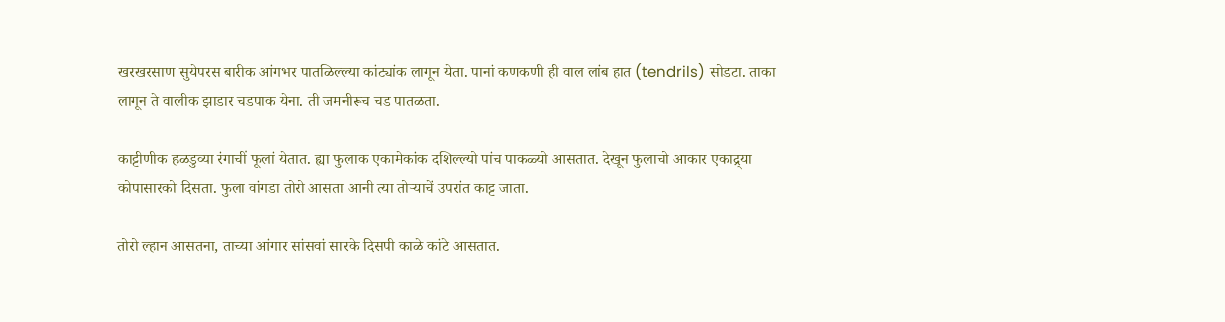खरखरसाण सुयेपरस बारीक आंगभर पातळिल्ल्या कांट्यांक लागून येता. पानां कणकणी ही वाल लांब हात (tendrils) सोडटा. ताका लागून ते वालीक झाडार चडपाक येना. ती जमनीरूच चड पातळता.

काट्टीणीक हळडुव्या रंगाचीं फूलां येतात. ह्या फुलाक एकामेकांक दशिल्ल्यो पांच पाकळ्यो आसतात. देखून फुलाचो आकार एकाद्र्या कोपासारको दिसता. फुला वांगडा तोरो आसता आनी त्या तोऱ्याचें उपरांत काट्ट जाता.

तोरो ल्हान आसतना, ताच्या आंगार सांसवां सारके दिसपी काळे कांटे आसतात.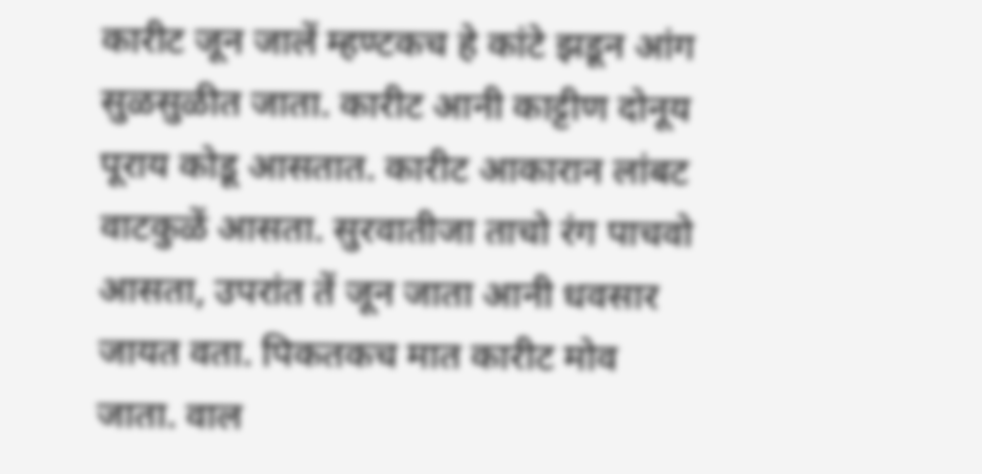कारीट जून जालें म्हण्टकच हे कांटे झडून आंग सुळसुळीत जाता. कारीट आनी काट्टीण दोनूय पूराय कोडू आसतात. कारीट आकारान लांबट वाटकुळें आसता. सुरवातीजा ताचो रंग पाचवो आसता, उपरांत तें जून जाता आनी धवसार जायत वता. पिकतकच मात कारीट मोव जाता. वाल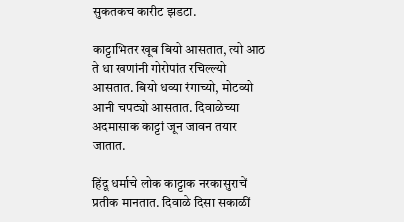सुकतकच कारीट झडटा.

काट्टाभितर खूब बियो आसतात, त्यो आठ ते धा खणांनी गोरोपांत रचिल्ल्यो आसतात. बियो धव्या रंगाच्यो, मोटव्यो आनी चपट्यो आसतात. दिवाळेच्या अदमासाक काट्टां जून जावन तयार जातात.

हिंदू धर्माचे लोक काट्टाक नरकासुराचें प्रतीक मानतात. दिवाळे दिसा सकाळीं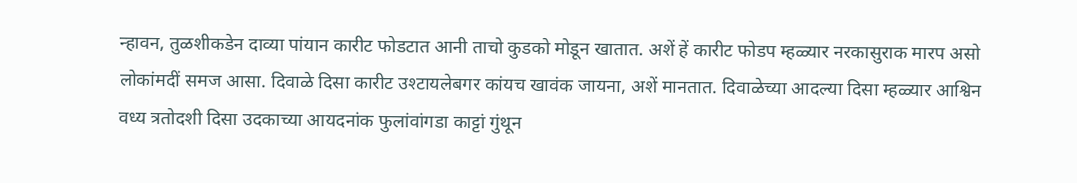न्हावन, तुळशीकडेन दाव्या पांयान कारीट फोडटात आनी ताचो कुडको मोडून खातात. अशें हें कारीट फोडप म्हळ्यार नरकासुराक मारप असो लोकांमदीं समज आसा. दिवाळे दिसा कारीट उश्टायलेबगर कांयच खावंक जायना, अशें मानतात. दिवाळेच्या आदल्या दिसा म्हळ्यार आश्विन वध्य त्रतोदशी दिसा उदकाच्या आयदनांक फुलांवांगडा काट्टां गुंथून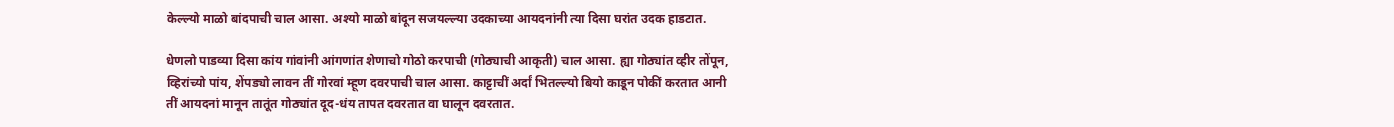केल्ल्यो माळो बांदपाची चाल आसा. अश्यो माळो बांदून सजयल्ल्या उदकाच्या आयदनांनी त्या दिसा घरांत उदक हाडटात.

धेणलो पाडव्या दिसा कांय गांवांनी आंगणांत शेणाचो गोठो करपाची (गोठ्याची आकृती) चाल आसा. ह्या गोठ्यांत व्हीर तोंपून, व्हिरांच्यो पांय, शेंपड्यो लावन तीं गोरवां म्हूण दवरपाची चाल आसा. काट्टाचीं अर्दां भितल्ल्यो बियो काडून पोकीं करतात आनी तीं आयदनां मानून तातूंत गोठ्यांत दूद-धंय तापत दवरतात वा घालून दवरतात.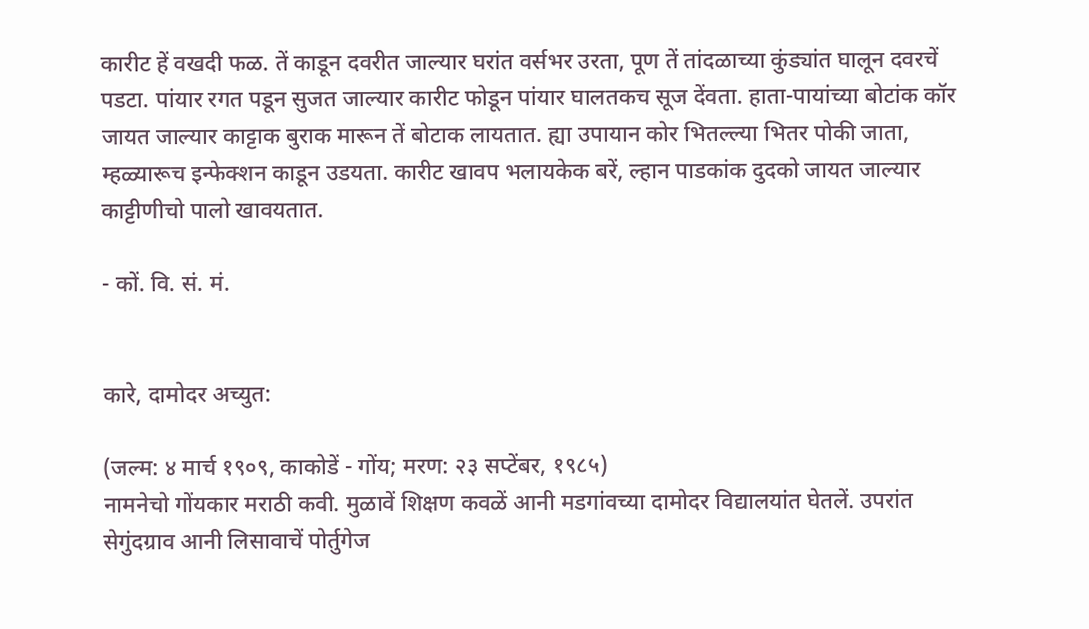कारीट हें वखदी फळ. तें काडून दवरीत जाल्यार घरांत वर्सभर उरता, पूण तें तांदळाच्या कुंड्यांत घालून दवरचें पडटा. पांयार रगत पडून सुजत जाल्यार कारीट फोडून पांयार घालतकच सूज देंवता. हाता-पायांच्या बोटांक कॉर जायत जाल्यार काट्टाक बुराक मारून तें बोटाक लायतात. ह्या उपायान कोर भितल्ल्या भितर पोकी जाता, म्हळ्यारूच इन्फेक्शन काडून उडयता. कारीट खावप भलायकेक बरें, ल्हान पाडकांक दुदको जायत जाल्यार काट्टीणीचो पालो खावयतात.

- कों. वि. सं. मं.


कारे, दामोदर अच्युत:

(जल्म: ४ मार्च १९०९, काकोडें - गोंय; मरण: २३ सप्टेंबर, १९८५)
नामनेचो गोंयकार मराठी कवी. मुळावें शिक्षण कवळें आनी मडगांवच्या दामोदर विद्यालयांत घेतलें. उपरांत सेगुंदग्राव आनी लिसावाचें पोर्तुगेज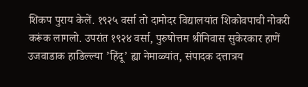शिकप पुराय केलें. १९२५ वर्सा तो दामोदर विद्यालयांत शिकोवपाची नोकरी करूंक लागलो. उपरांत १९२४ वर्सा, पुरुषोत्तम श्रीनिवास सुकेरकार हाणें उजवाडाक हाडिल्ल्या ’हिंदू’ ह्या नेमाळ्यांत, संपादक दत्तात्रय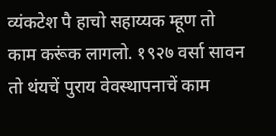व्यंकटेश पै हाचो सहाय्यक म्हूण तो काम करूंक लागलो. १९२७ वर्सा सावन तो थंयचें पुराय वेवस्थापनाचें काम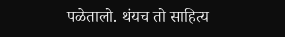पळेतालो. थंयच तो साहित्य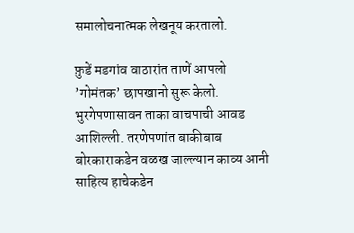समालोचनात्मक लेखनूय करतालो.

फ़ुडें मडगांव वाठारांत ताणें आपलो ’गोमंतक’ छापखानो सुरू केलो. भुरगेपणासावन ताका वाचपाची आवड आशिल्ली. तरणेपणांत बाकीबाब बोरकाराकडेन वळख जाल्ल्यान काव्य आनी साहित्य हाचेकडेन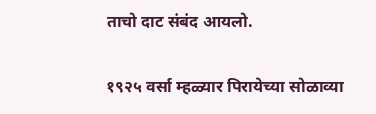ताचो दाट संबंद आयलो.

१९२५ वर्सा म्हळ्यार पिरायेच्या सोळाव्या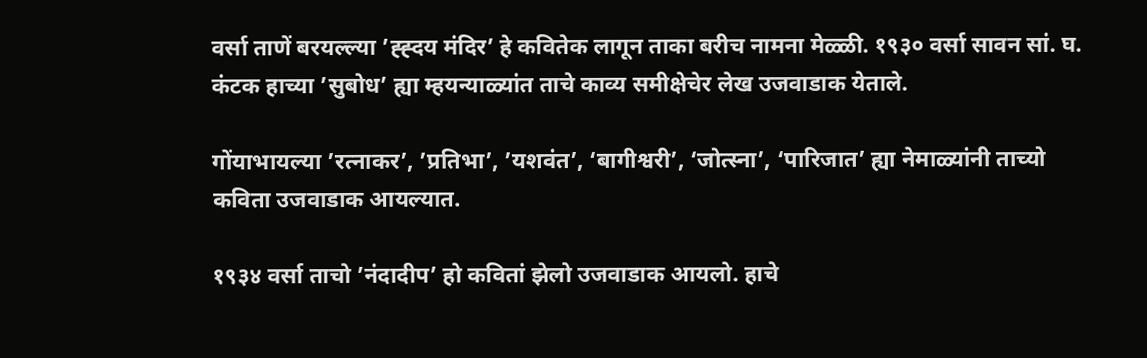वर्सा ताणें बरयल्ल्या ’ह्ह्दय मंदिर’ हे कवितेक लागून ताका बरीच नामना मेळ्ळी. १९३० वर्सा सावन सां. घ. कंटक हाच्या ’सुबोध’ ह्या म्हयन्याळ्यांत ताचे काव्य समीक्षेचेर लेख उजवाडाक येताले.

गोंयाभायल्या ’रत्नाकर’, ’प्रतिभा’, ’यशवंत’, ‘बागीश्वरी’, ‘जोत्स्ना’, ‘पारिजात’ ह्या नेमाळ्यांनी ताच्यो कविता उजवाडाक आयल्यात.

१९३४ वर्सा ताचो ’नंदादीप’ हो कवितां झेलो उजवाडाक आयलो. हाचे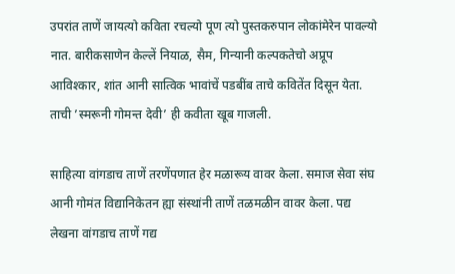उपरांत ताणें जायत्यो कविता रचल्यो पूण त्यो पुस्तकरुपान लोकांमेरेन पावल्यो नात. बारीकसाणेन केल्लें नियाळ, सैम, गिन्यानी कल्पकतेचो अप्रूप आविश्कार, शांत आनी सात्विक भावांचें पडबींब ताचे कवितेंत दिसून येता. ताची ’स्मरूनी गोमन्त देवी’ ही कवीता खूब गाजली.

साहित्या वांगडाच ताणें तरणेंपणात हेर मळारूय वावर केला. समाज सेवा संघ आनी गोमंत विद्यानिकेतन ह्या संस्थांनी ताणें तळमळीन वावर केला. पद्य लेखना वांगडाच ताणें गद्य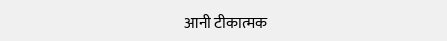आनी टीकात्मक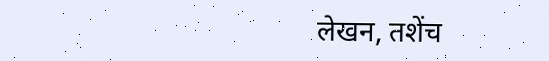लेखन, तशेंच